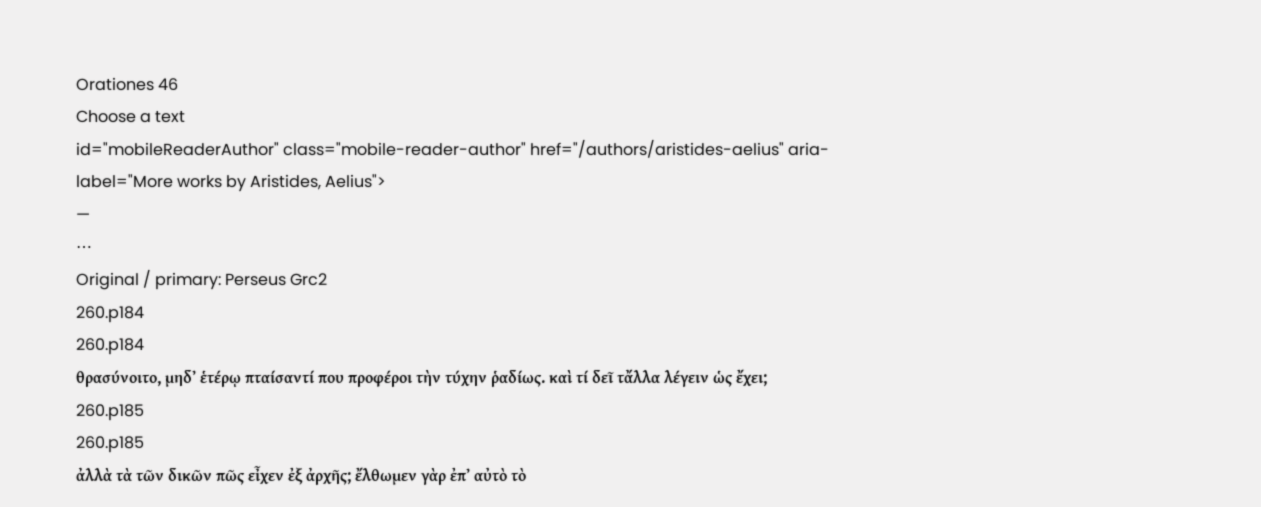Orationes 46
Choose a text
id="mobileReaderAuthor" class="mobile-reader-author" href="/authors/aristides-aelius" aria-label="More works by Aristides, Aelius">
—
⋯
Original / primary: Perseus Grc2
260.p184
260.p184
θρασύνοιτο, μηδʼ ἑτέρῳ πταίσαντί που προφέροι τὴν τύχην ῥαδίως. καὶ τί δεῖ τἄλλα λέγειν ὡς ἔχει;
260.p185
260.p185
ἀλλὰ τὰ τῶν δικῶν πῶς εἶχεν ἐξ ἀρχῆς; ἔλθωμεν γὰρ ἐπʼ αὐτὸ τὸ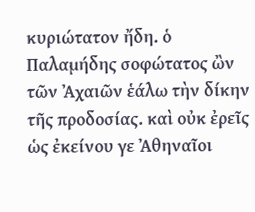κυριώτατον ἤδη. ὁ Παλαμήδης σοφώτατος ὢν τῶν Ἀχαιῶν ἑάλω τὴν δίκην τῆς προδοσίας. καὶ οὐκ ἐρεῖς ὡς ἐκείνου γε Ἀθηναῖοι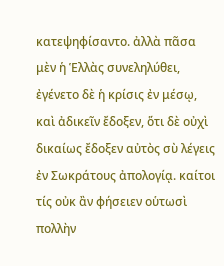κατεψηφίσαντο. ἀλλὰ πᾶσα μὲν ἡ Ἑλλὰς συνεληλύθει, ἐγένετο δὲ ἡ κρίσις ἐν μέσῳ, καὶ ἀδικεῖν ἔδοξεν, ὅτι δὲ οὐχὶ δικαίως ἔδοξεν αὐτὸς σὺ λέγεις ἐν Σωκράτους ἀπολογίᾳ. καίτοι τίς οὐκ ἂν φήσειεν οὑτωσὶ πολλὴν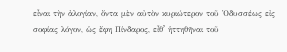εἶναι τὴν ἀλογίαν, ὄντα μὲν αὐτὸν κυριώτερον τοῦ Ὀδυσσέως εἰς σοφίας λόγον, ὡς ἔφη Πίνδαρος, εἶθʼ ἡττηθῆναι τοῦ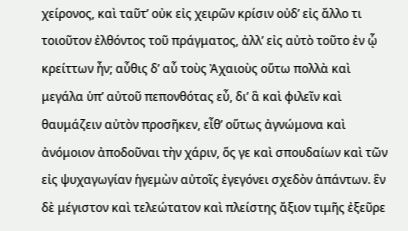χείρονος, καὶ ταῦτʼ οὐκ εἰς χειρῶν κρίσιν οὐδʼ εἰς ἄλλο τι τοιοῦτον ἐλθόντος τοῦ πράγματος, ἀλλʼ εἰς αὐτὸ τοῦτο ἐν ᾧ κρείττων ἦν; αὖθις δʼ αὖ τοὺς Ἀχαιοὺς οὕτω πολλὰ καὶ μεγάλα ὑπʼ αὐτοῦ πεπονθότας εὖ, διʼ ἃ καὶ φιλεῖν καὶ θαυμάζειν αὐτὸν προσῆκεν, εἶθʼ οὕτως ἀγνώμονα καὶ ἀνόμοιον ἀποδοῦναι τὴν χάριν, ὅς γε καὶ σπουδαίων καὶ τῶν εἰς ψυχαγωγίαν ἡγεμὼν αὐτοῖς ἐγεγόνει σχεδὸν ἁπάντων. ἓν δὲ μέγιστον καὶ τελεώτατον καὶ πλείστης ἄξιον τιμῆς ἐξεῦρε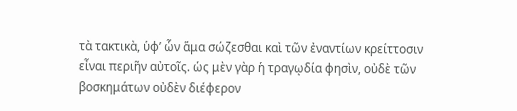τὰ τακτικὰ, ὑφʼ ὧν ἅμα σώζεσθαι καὶ τῶν ἐναντίων κρείττοσιν εἶναι περιῆν αὐτοῖς. ὡς μὲν γὰρ ἡ τραγῳδία φησὶν, οὐδὲ τῶν βοσκημάτων οὐδὲν διέφερον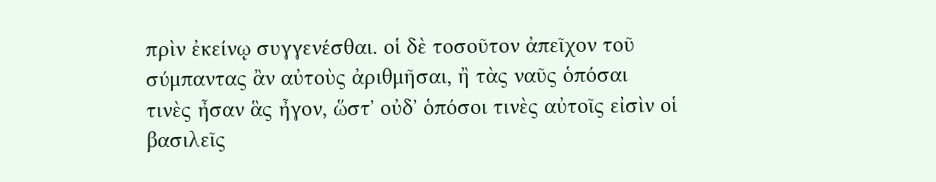πρὶν ἐκείνῳ συγγενέσθαι. οἱ δὲ τοσοῦτον ἀπεῖχον τοῦ σύμπαντας ἂν αὐτοὺς ἀριθμῆσαι, ἢ τὰς ναῦς ὁπόσαι τινὲς ἦσαν ἃς ἦγον, ὥστʼ οὐδʼ ὁπόσοι τινὲς αὐτοῖς εἰσὶν οἱ βασιλεῖς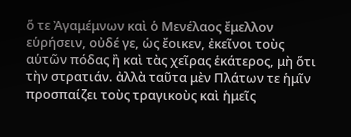ὅ τε Ἀγαμέμνων καὶ ὁ Μενέλαος ἔμελλον εὑρήσειν, οὐδέ γε, ὡς ἔοικεν, ἐκεῖνοι τοὺς αὑτῶν πόδας ἢ καὶ τὰς χεῖρας ἑκάτερος, μὴ ὅτι τὴν στρατιάν. ἀλλὰ ταῦτα μὲν Πλάτων τε ἡμῖν προσπαίζει τοὺς τραγικοὺς καὶ ἡμεῖς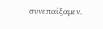συνεπαίξαμεν.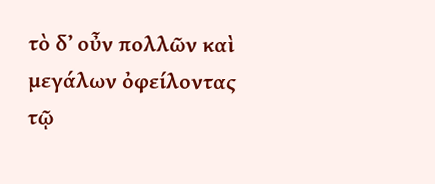τὸ δʼ οὖν πολλῶν καὶ μεγάλων ὀφείλοντας τῷ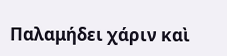Παλαμήδει χάριν καὶ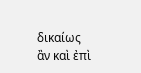δικαίως ἂν καὶ ἐπὶ